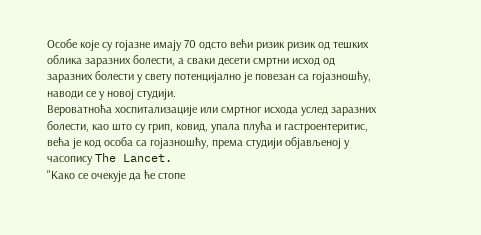Особе које су гојазне имају 70 одсто већи ризик ризик од тешких облика заразних болести, а сваки десети смртни исход од заразних болести у свету потенцијално је повезан са гојазношћу, наводи се у новој студији.
Вероватноћа хоспитализације или смртног исхода услед заразних болести, као што су грип, ковид, упала плућа и гастроентеритис, већа је код особа са гојазношћу, према студији објављеној у часопису The Lancet.
"Како се очекује да ће стопе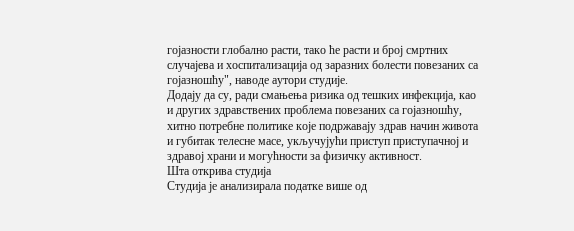гојазности глобално расти, тако ће расти и број смртних случајева и хоспитализација од заразних болести повезаних са гојазношћу", наводе аутори студије.
Додају да су, ради смањења ризика од тешких инфекција, као и других здравствених проблема повезаних са гојазношћу, хитно потребне политике које подржавају здрав начин живота и губитак телесне масе, укључујући приступ приступачној и здравој храни и могућности за физичку активност.
Шта открива студија
Студија је анализирала податке више од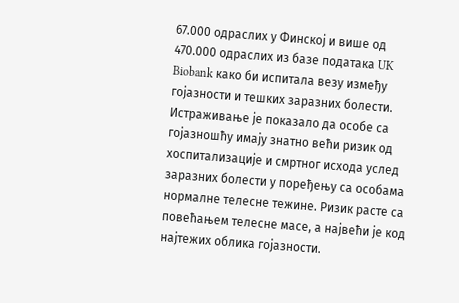67.000 одраслих у Финској и више од 470.000 одраслих из базе података UK Biobank како би испитала везу између гојазности и тешких заразних болести. Истраживање је показало да особе са гојазношћу имају знатно већи ризик од хоспитализације и смртног исхода услед заразних болести у поређењу са особама нормалне телесне тежине. Ризик расте са повећањем телесне масе, а највећи је код најтежих облика гојазности.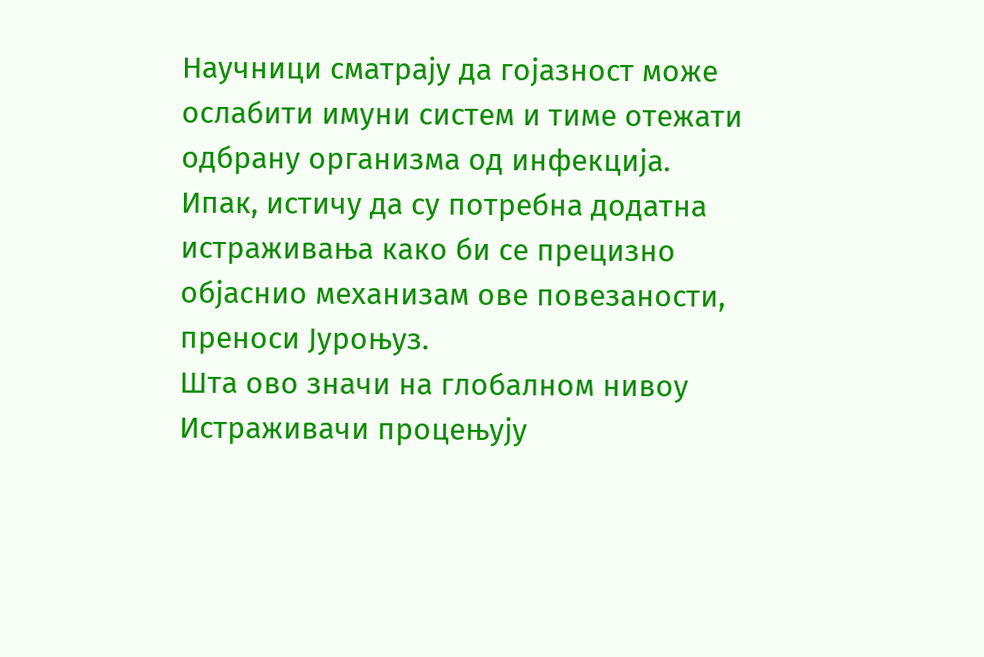Научници сматрају да гојазност може ослабити имуни систем и тиме отежати одбрану организма од инфекција.
Ипак, истичу да су потребна додатна истраживања како би се прецизно објаснио механизам ове повезаности, преноси Јуроњуз.
Шта ово значи на глобалном нивоу
Истраживачи процењују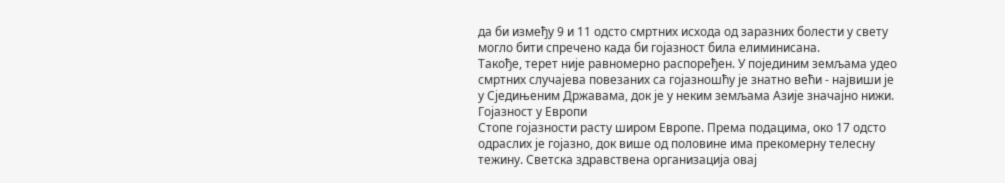да би између 9 и 11 одсто смртних исхода од заразних болести у свету могло бити спречено када би гојазност била елиминисана.
Такође, терет није равномерно распоређен. У појединим земљама удео смртних случајева повезаних са гојазношћу је знатно већи - највиши је у Сједињеним Државама, док је у неким земљама Азије значајно нижи.
Гојазност у Европи
Стопе гојазности расту широм Европе. Према подацима, око 17 одсто одраслих је гојазно, док више од половине има прекомерну телесну тежину. Светска здравствена организација овај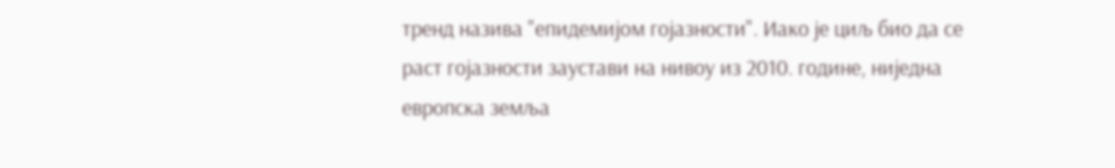тренд назива "епидемијом гојазности". Иако је циљ био да се раст гојазности заустави на нивоу из 2010. године, ниједна европска земља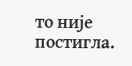то није постигла.